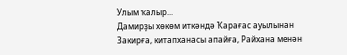Улым ҡалыр...
Дамирҙы хөкөм иткәндә Ҡарағас ауылынан Закирға, китапханасы апайға, Райхана менән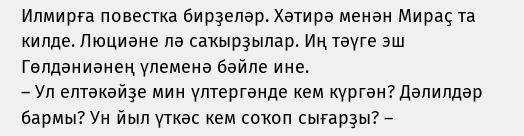Илмирға повестка бирҙеләр. Хәтирә менән Мираҫ та килде. Люциәне лә саҡырҙылар. Иң тәүге эш Гөлдәниәнең үлеменә бәйле ине.
– Ул елтәкәйҙе мин үлтергәнде кем күргән? Дәлилдәр бармы? Ун йыл үткәс кем соҡоп сығарҙы? –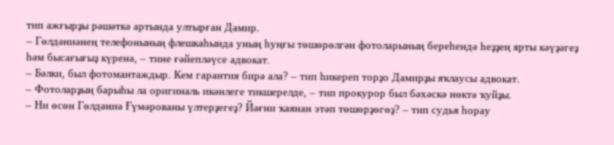тип ажғырҙы рәшәткә артында ултырған Дамир.
– Гөлдәниәнең телефонының флешкаһында уның һуңғы төшөрөлгән фотоларының береһендә һеҙҙең ярты кәүҙәгеҙ һәм бысағығыҙ күренә, – тине ғәйепләүсе адвокат.
– Бәлки, был фотомантаждыр. Кем гарантия бирә ала? – тип һикереп торҙо Дамирҙы яҡлаусы адвокат.
– Фотоларҙың барыһы ла оригиналь икәнлеге тикшерелде, – тип прокурор был бәхәскә нөктә ҡуйҙы.
– Ни өсөн Гөлдәниә Ғүмәрованы үлтерҙегеҙ? Йәғни ҡаянан этәп төшөрҙөгөҙ? – тип судья һорау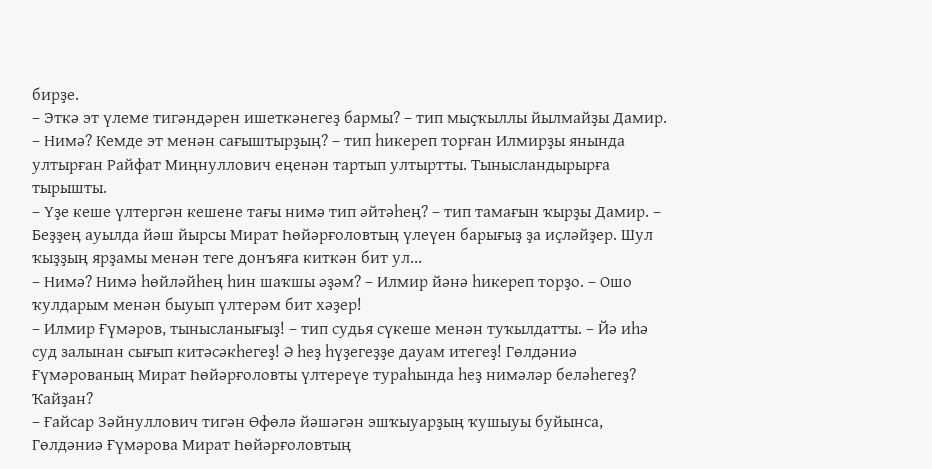бирҙе.
– Эткә эт үлеме тигәндәрен ишеткәнегеҙ бармы? – тип мыҫҡыллы йылмайҙы Дамир.
– Нимә? Кемде эт менән сағыштырҙың? – тип һикереп торған Илмирҙы янында ултырған Райфат Миңнуллович еңенән тартып ултыртты. Тынысландырырға тырышты.
– Үҙе кеше үлтергән кешене тағы нимә тип әйтәһең? – тип тамағын ҡырҙы Дамир. – Беҙҙең ауылда йәш йырсы Мират Һөйәрғоловтың үлеүен барығыҙ ҙа иҫләйҙер. Шул ҡыҙҙың ярҙамы менән теге донъяға киткән бит ул...
– Нимә? Нимә һөйләйһең һин шаҡшы әҙәм? – Илмир йәнә һикереп торҙо. – Ошо ҡулдарым менән быуып үлтерәм бит хәҙер!
– Илмир Ғүмәров, тынысланығыҙ! – тип судья сүкеше менән туҡылдатты. – Йә иһә суд залынан сығып китәсәкһегеҙ! Ә һеҙ һүҙегеҙҙе дауам итегеҙ! Гөлдәниә Ғүмәрованың Мират Һөйәрғоловты үлтереүе тураһында һеҙ нимәләр беләһегеҙ? Ҡайҙан?
– Ғайсар Зәйнуллович тигән Өфөлә йәшәгән эшҡыуарҙың ҡушыуы буйынса, Гөлдәниә Ғүмәрова Мират Һөйәрғоловтың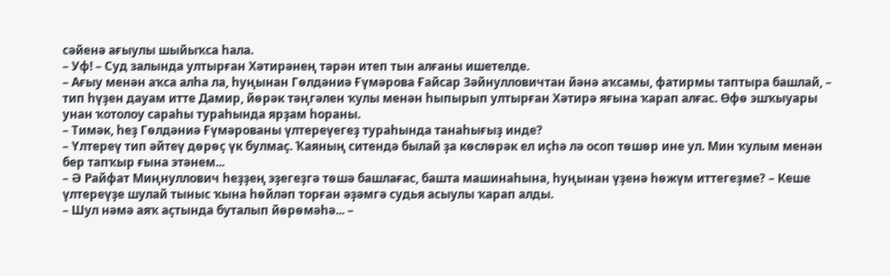сәйенә ағыулы шыйыҡса һала.
– Уф! – Суд залында ултырған Хәтирәнең тәрән итеп тын алғаны ишетелде.
– Ағыу менән аҡса алһа ла, һуңынан Гөлдәниә Ғүмәрова Ғайсар Зәйнулловичтан йәнә аҡсамы, фатирмы таптыра башлай, – тип һүҙен дауам итте Дамир, йөрәк тәңгәлен ҡулы менән һыпырып ултырған Хәтирә яғына ҡарап алғас. Өфө эшҡыуары унан ҡотолоу сараһы тураһында ярҙам һораны.
– Тимәк, һеҙ Гөлдәниә Ғүмәрованы үлтереүегеҙ тураһында танаһығыҙ инде?
– Үлтереү тип әйтеү дөрөҫ үк булмаҫ. Ҡаяның ситендә былай ҙа көслөрәк ел иҫһә лә осоп төшөр ине ул. Мин ҡулым менән бер тапҡыр ғына этәнем...
– Ә Райфат Миңнуллович һеҙҙең эҙегеҙгә төшә башлағас, башта машинаһына, һуңынан үҙенә һөжүм иттегеҙме? – Кеше үлтереүҙе шулай тыныс ҡына һөйләп торған әҙәмгә судья асыулы ҡарап алды.
– Шул нәмә аяҡ аҫтында буталып йөрөмәһә... –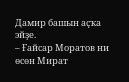Дамир башын аҫҡа эйҙе.
– Ғайсар Моратов ни өсөн Мират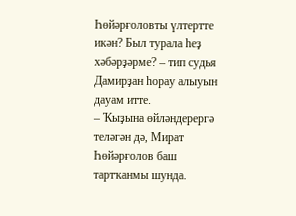Һөйәрғоловты үлтертте икән? Был турала һеҙ хәбәрҙәрме? – тип судья Дамирҙан һорау алыуын дауам итте.
– Ҡыҙына өйләндерергә теләгән дә, Мират Һөйәрғолов баш тартҡанмы шунда.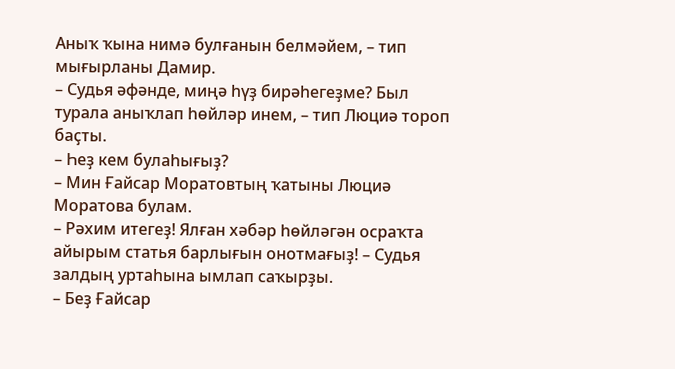Аныҡ ҡына нимә булғанын белмәйем, – тип мығырланы Дамир.
– Судья әфәнде, миңә һүҙ бирәһегеҙме? Был турала аныҡлап һөйләр инем, – тип Люциә тороп баҫты.
– Һеҙ кем булаһығыҙ?
– Мин Ғайсар Моратовтың ҡатыны Люциә Моратова булам.
– Рәхим итегеҙ! Ялған хәбәр һөйләгән осраҡта айырым статья барлығын онотмағыҙ! – Судья залдың уртаһына ымлап саҡырҙы.
– Беҙ Ғайсар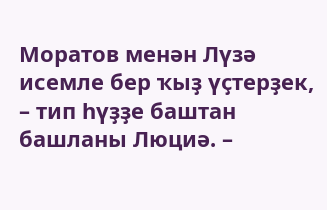Моратов менән Лүзә исемле бер ҡыҙ үҫтерҙек, – тип һүҙҙе баштан башланы Люциә. –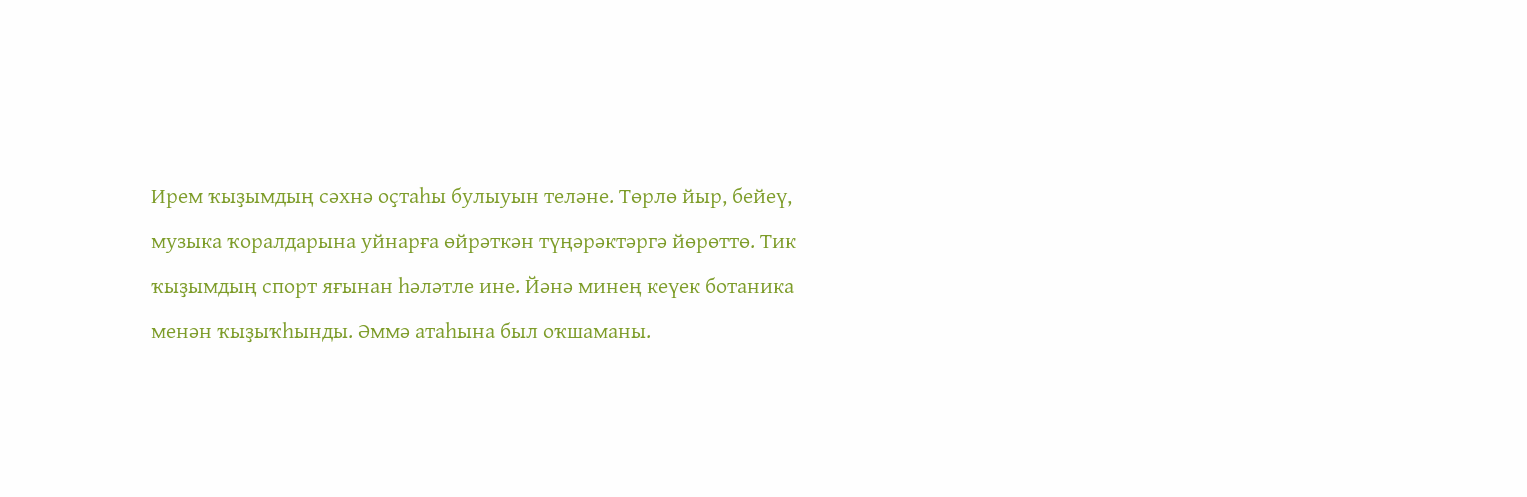Ирем ҡыҙымдың сәхнә оҫтаһы булыуын теләне. Төрлө йыр, бейеү, музыка ҡоралдарына уйнарға өйрәткән түңәрәктәргә йөрөттө. Тик ҡыҙымдың спорт яғынан һәләтле ине. Йәнә минең кеүек ботаника менән ҡыҙыҡһынды. Әммә атаһына был оҡшаманы.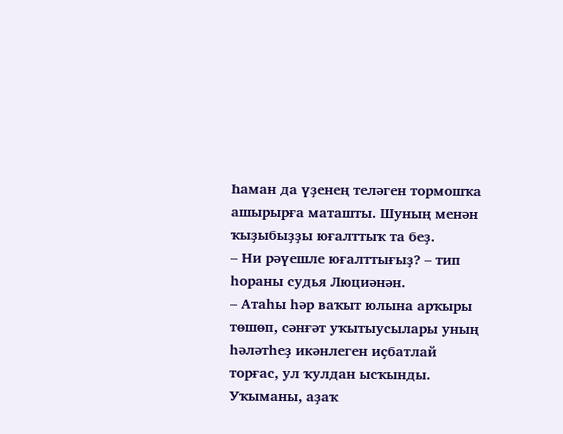Һаман да үҙенең теләген тормошҡа ашырырға маташты. Шуның менән ҡыҙыбыҙҙы юғалттыҡ та беҙ.
– Ни рәүешле юғалттығыҙ? – тип һораны судья Люциәнән.
– Атаһы һәр ваҡыт юлына арҡыры төшөп, сәнғәт уҡытыусылары уның һәләтһеҙ икәнлеген иҫбатлай торғас, ул ҡулдан ысҡынды. Уҡыманы, аҙаҡ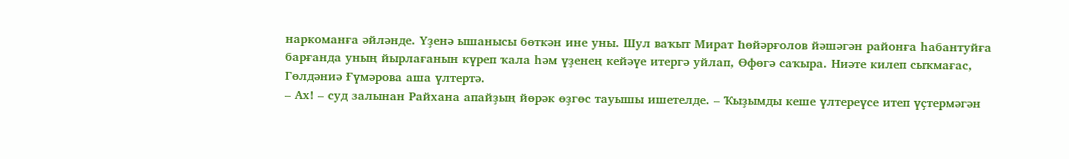наркоманға әйләнде. Үҙенә ышанысы бөткән ине уны. Шул ваҡыт Мират Һөйәрғолов йәшәгән районға һабантуйға барғанда уның йырлағанын күреп ҡала һәм үҙенең кейәүе итергә уйлап, Өфөгә саҡыра. Ниәте килеп сыҡмағас, Гөлдәниә Ғүмәрова аша үлтертә.
– Ах! – суд залынан Райхана апайҙың йөрәк өҙгөс тауышы ишетелде. – Ҡыҙымды кеше үлтереүсе итеп үҫтермәгән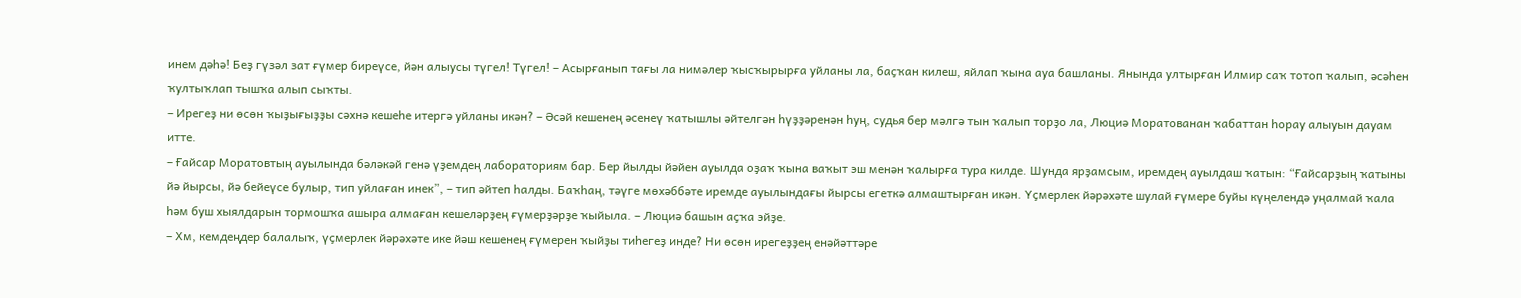инем дәһә! Беҙ гүзәл зат ғүмер биреүсе, йән алыусы түгел! Түгел! – Асырғанып тағы ла нимәлер ҡысҡырырға уйланы ла, баҫҡан килеш, яйлап ҡына ауа башланы. Янында ултырған Илмир саҡ тотоп ҡалып, әсәһен ҡултыҡлап тышҡа алып сыҡты.
– Ирегеҙ ни өсөн ҡыҙығыҙҙы сәхнә кешеһе итергә уйланы икән? – Әсәй кешенең әсенеү ҡатышлы әйтелгән һүҙҙәренән һуң, судья бер мәлгә тын ҡалып торҙо ла, Люциә Моратованан ҡабаттан һорау алыуын дауам итте.
– Ғайсар Моратовтың ауылында бәләкәй генә үҙемдең лабораториям бар. Бер йылды йәйен ауылда оҙаҡ ҡына ваҡыт эш менән ҡалырға тура килде. Шунда ярҙамсым, иремдең ауылдаш ҡатын: “Ғайсарҙың ҡатыны йә йырсы, йә бейеүсе булыр, тип уйлаған инек”, – тип әйтеп һалды. Баҡһаң, тәүге мөхәббәте иремде ауылындағы йырсы егеткә алмаштырған икән. Үҫмерлек йәрәхәте шулай ғүмере буйы күңелендә уңалмай ҡала һәм буш хыялдарын тормошҡа ашыра алмаған кешеләрҙең ғүмерҙәрҙе ҡыйыла. – Люциә башын аҫҡа эйҙе.
– Хм, кемдеңдер балалыҡ, үҫмерлек йәрәхәте ике йәш кешенең ғүмерен ҡыйҙы тиһегеҙ инде? Ни өсөн ирегеҙҙең енәйәттәре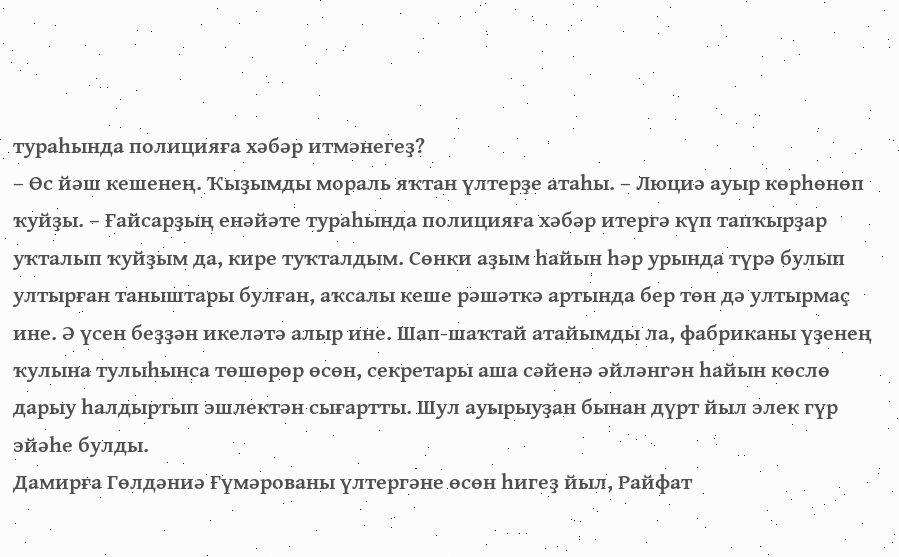тураһында полицияға хәбәр итмәнегеҙ?
– Өс йәш кешенең. Ҡыҙымды мораль яҡтан үлтерҙе атаһы. – Люциә ауыр көрһөнөп ҡуйҙы. – Ғайсарҙың енәйәте тураһында полицияға хәбәр итергә күп тапҡырҙар уҡталып ҡуйҙым да, кире туҡталдым. Сөнки аҙым һайын һәр урында түрә булып ултырған таныштары булған, аҡсалы кеше рәшәткә артында бер төн дә ултырмаҫ ине. Ә үсен беҙҙән икеләтә алыр ине. Шап-шаҡтай атайымды ла, фабриканы үҙенең ҡулына тулыһынса төшөрөр өсөн, секретары аша сәйенә әйләнгән һайын көслө дарыу һалдыртып эшлектән сығартты. Шул ауырыуҙан бынан дүрт йыл элек гүр эйәһе булды.
Дамирға Гөлдәниә Ғүмәрованы үлтергәне өсөн һигеҙ йыл, Райфат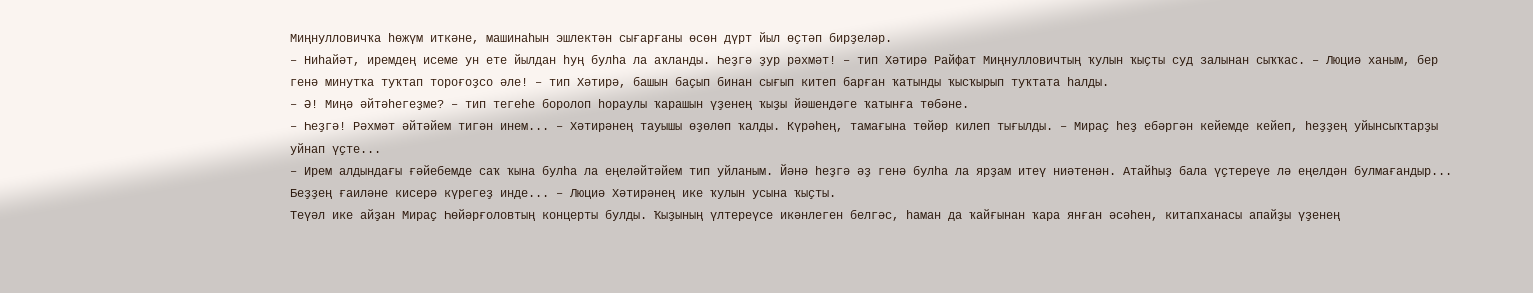Миңнулловичҡа һөжүм иткәне, машинаһын эшлектән сығарғаны өсөн дүрт йыл өҫтәп бирҙеләр.
– Ниһайәт, иремдең исеме ун ете йылдан һуң булһа ла аҡланды. Һеҙгә ҙур рәхмәт! – тип Хәтирә Райфат Миңнулловичтың ҡулын ҡыҫты суд залынан сыҡҡас. – Люциә ханым, бер генә минутҡа туҡтап тороғоҙсо әле! – тип Хәтирә, башын баҫып бинан сығып китеп барған ҡатынды ҡысҡырып туҡтата һалды.
– Ә! Миңә әйтәһегеҙме? – тип тегеһе боролоп һораулы ҡарашын үҙенең ҡыҙы йәшендәге ҡатынға төбәне.
– Һеҙгә! Рәхмәт әйтәйем тигән инем... – Хәтирәнең тауышы өҙөлөп ҡалды. Күрәһең, тамағына төйөр килеп тығылды. – Мираҫ һеҙ ебәргән кейемде кейеп, һеҙҙең уйынсыҡтарҙы уйнап үҫте...
– Ирем алдындағы ғәйебемде саҡ ҡына булһа ла еңеләйтәйем тип уйланым. Йәнә һеҙгә әҙ генә булһа ла ярҙам итеү ниәтенән. Атайһыҙ бала үҫтереүе лә еңелдән булмағандыр... Беҙҙең ғаиләне кисерә күрегеҙ инде... – Люциә Хәтирәнең ике ҡулын усына ҡыҫты.
Теүәл ике айҙан Мираҫ Һөйәрғоловтың концерты булды. Ҡыҙының үлтереүсе икәнлеген белгәс, һаман да ҡайғынан ҡара янған әсәһен, китапханасы апайҙы үҙенең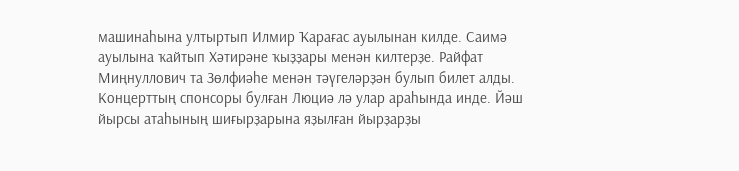машинаһына ултыртып Илмир Ҡарағас ауылынан килде. Саимә ауылына ҡайтып Хәтирәне ҡыҙҙары менән килтерҙе. Райфат Миңнуллович та Зөлфиәһе менән тәүгеләрҙән булып билет алды. Концерттың спонсоры булған Люциә лә улар араһында инде. Йәш йырсы атаһының шиғырҙарына яҙылған йырҙарҙы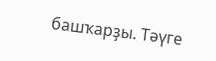башҡарҙы. Тәүге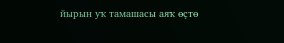йырын уҡ тамашасы аяҡ өҫтө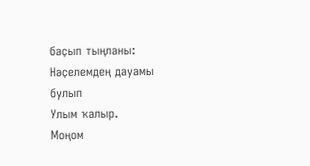баҫып тыңланы:
Нәҫелемдең дауамы булып
Улым ҡалыр.
Моңом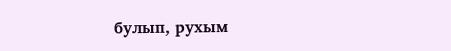булып, рухым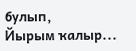булып,
Йырым ҡалыр...